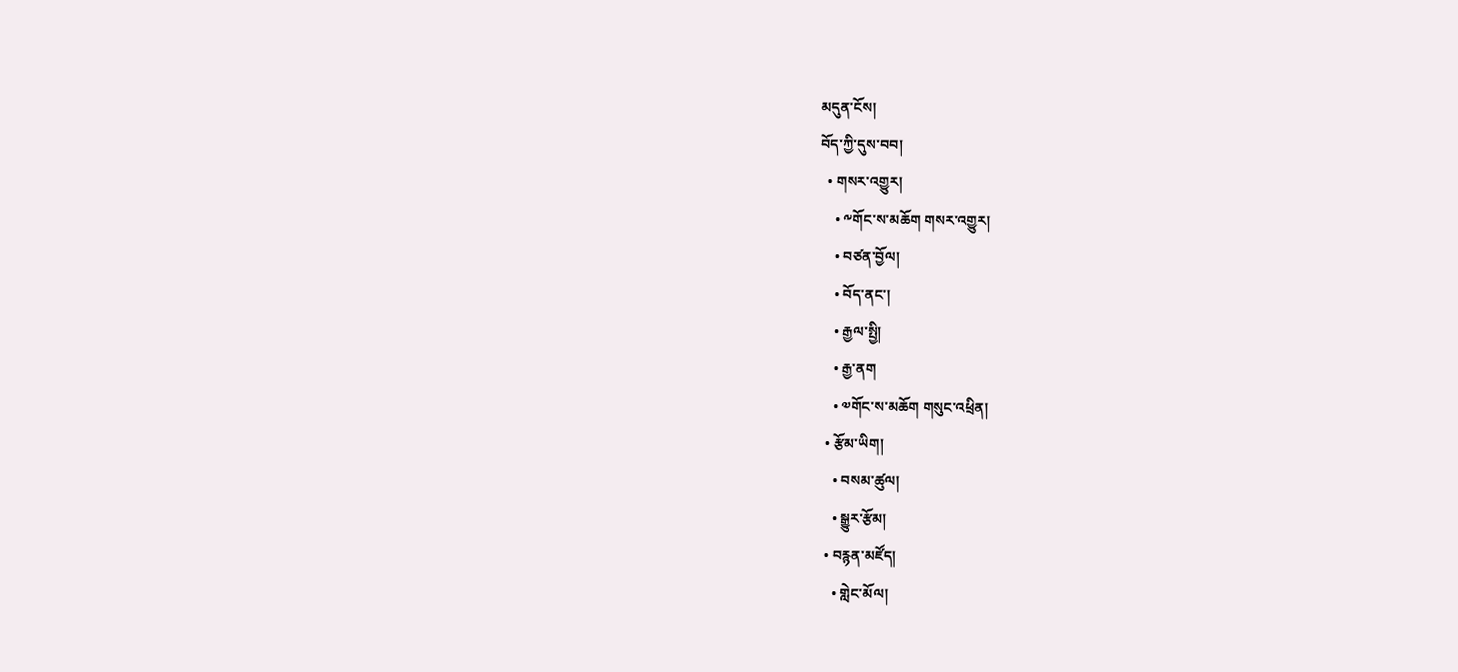མདུན་ངོས།
བོད་ཀྱི་དུས་བབ།
  • གསར་འགྱུར།
    • ༸གོང་ས་མཆོག གསར་འགྱུར།
    • བཙན་བྱོལ།
    • བོད་ནང་།
    • རྒྱལ་སྤྱི།
    • རྒྱ་ནག
    • ༧གོང་ས་མཆོག གསུང་འཕྲིན།
  • རྩོམ་ཡིག།
    • བསམ་ཚུལ།
    • སྒྱུར་རྩོམ།
  • བརྙན་མཛོད།
    • གླེང་མོལ།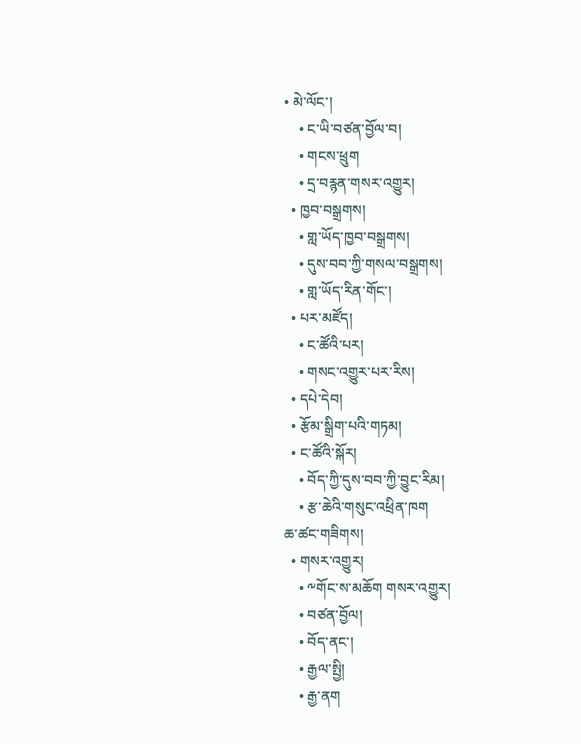• མེ་ལོང་།
    • ང་ཡི་བཙན་བྱོལ་བ།
    • གངས་ཕྲུག
    • དྲ་བརྙན་གསར་འགྱུར།
  • ཁྱབ་བསྒྲགས།
    • གླ་ཡོད་ཁྱབ་བསྒྲགས།
    • དུས་བབ་ཀྱི་གསལ་བསྒྲགས།
    • གླ་ཡོད་རིན་གོང་།
  • པར་མཛོད།
    • ང་ཚོའི་པར།
    • གསང་འགྱུར་པར་རིས།
  • དཔེ་དེབ།
  • རྩོམ་སྒྲིག་པའི་གཏམ།
  • ང་ཚོའི་སྐོར།
    • བོད་ཀྱི་དུས་བབ་ཀྱི་བྱུང་རིམ།
    • རྩ་ཆེའི་གསུང་འཕྲིན་ཁག
ཆ་ཚང་གཟིགས།
  • གསར་འགྱུར།
    • ༸གོང་ས་མཆོག གསར་འགྱུར།
    • བཙན་བྱོལ།
    • བོད་ནང་།
    • རྒྱལ་སྤྱི།
    • རྒྱ་ནག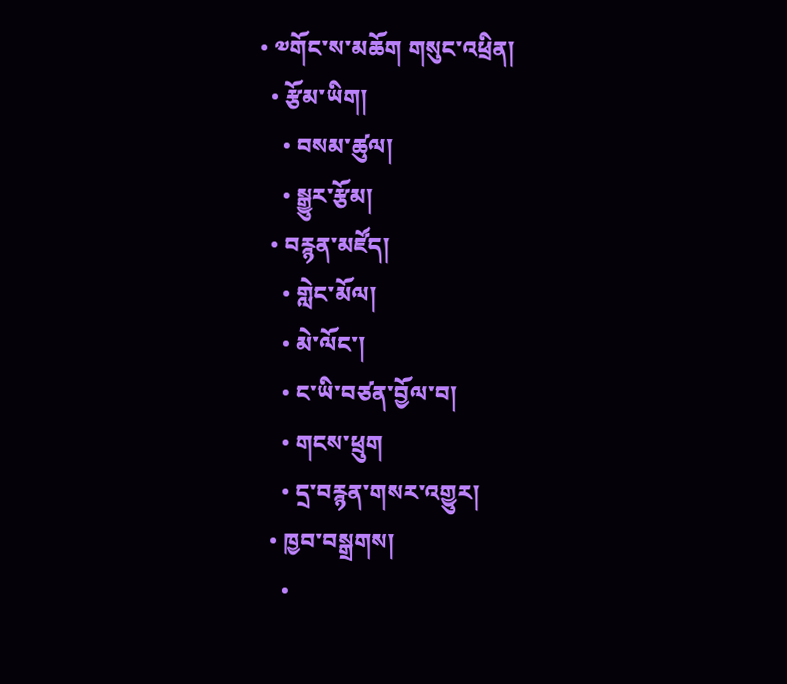• ༧གོང་ས་མཆོག གསུང་འཕྲིན།
  • རྩོམ་ཡིག།
    • བསམ་ཚུལ།
    • སྒྱུར་རྩོམ།
  • བརྙན་མཛོད།
    • གླེང་མོལ།
    • མེ་ལོང་།
    • ང་ཡི་བཙན་བྱོལ་བ།
    • གངས་ཕྲུག
    • དྲ་བརྙན་གསར་འགྱུར།
  • ཁྱབ་བསྒྲགས།
    •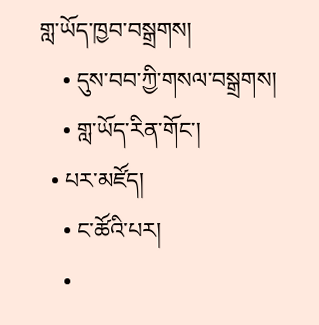གླ་ཡོད་ཁྱབ་བསྒྲགས།
    • དུས་བབ་ཀྱི་གསལ་བསྒྲགས།
    • གླ་ཡོད་རིན་གོང་།
  • པར་མཛོད།
    • ང་ཚོའི་པར།
    •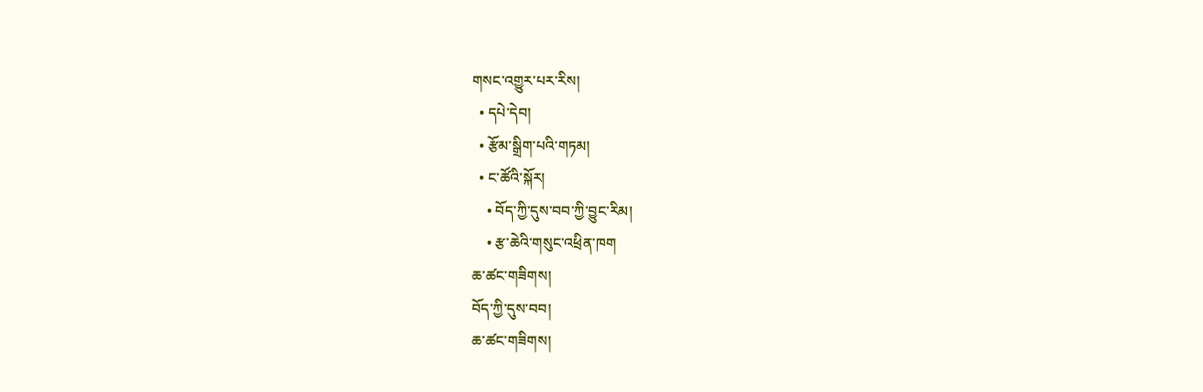གསང་འགྱུར་པར་རིས།
  • དཔེ་དེབ།
  • རྩོམ་སྒྲིག་པའི་གཏམ།
  • ང་ཚོའི་སྐོར།
    • བོད་ཀྱི་དུས་བབ་ཀྱི་བྱུང་རིམ།
    • རྩ་ཆེའི་གསུང་འཕྲིན་ཁག
ཆ་ཚང་གཟིགས།
བོད་ཀྱི་དུས་བབ།
ཆ་ཚང་གཟིགས།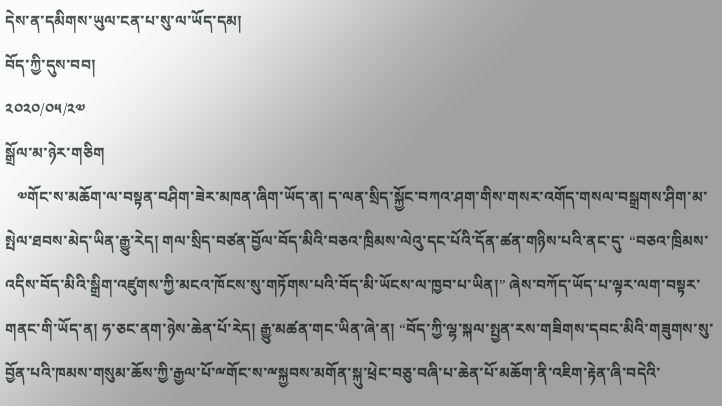དེས་ན་དམིགས་ཡུལ་ངན་པ་སུ་ལ་ཡོད་དམ།
བོད་ཀྱི་དུས་བབ།
༢༠༢༠/༠༥/༢༧
སྒྲོལ་མ་ཉེར་གཅིག
   ༧གོང་ས་མཆོག་ལ་བསྟན་བཤིག་ཟེར་མཁན་ཞིག་ཡོད་ན། ད་ལན་སྲིད་སྐྱོང་བཀའ་ཤག་གིས་གསར་འགོད་གསལ་བསྒྲགས་ཤིག་མ་སྤེལ་ཐབས་མེད་ཡིན་རྒྱུ་རེད། གལ་སྲིད་བཙན་བྱོལ་བོད་མིའི་བཅའ་ཁྲིམས་ལེའུ་དང་པོའི་དོན་ཚན་གཉིས་པའི་ནང་དུ་ “བཅའ་ཁྲིམས་འདིས་བོད་མིའི་སྒྲིག་འཛུགས་ཀྱི་མངའ་ཁོངས་སུ་གཏོགས་པའི་བོད་མི་ཡོངས་ལ་ཁྱབ་པ་ཡིན།” ཞེས་བཀོད་ཡོད་པ་ལྟར་ལག་བསྟར་གནང་གི་ཡོད་ན། ཧ་ཅང་ནག་ཉེས་ཆེན་པོ་རེད། རྒྱུ་མཚན་གང་ཡིན་ཞེ་ན། “བོད་ཀྱི་ལྷ་སྐལ་སྤྱན་རས་གཟིགས་དབང་མིའི་གཟུགས་སུ་བྱོན་པའི་ཁམས་གསུམ་ཆོས་ཀྱི་རྒྱལ་པོ་ྋགོང་ས་ྋསྐྱབས་མགོན་སྐུ་ཕྲེང་བཅུ་བཞི་པ་ཆེན་པོ་མཆོག་ནི་འཇིག་རྟེན་ཞི་བདེའི་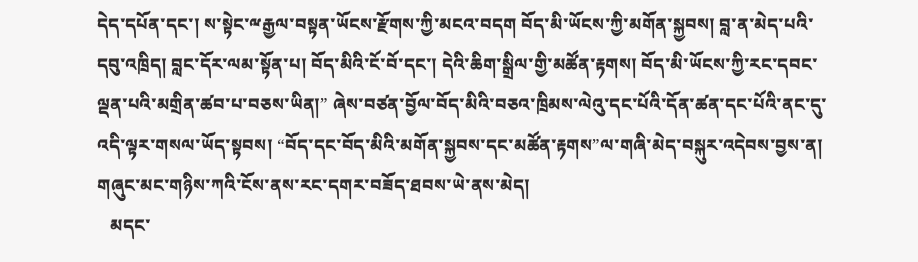དེད་དཔོན་དང་། ས་སྟེང་ྋརྒྱལ་བསྟན་ཡོངས་རྫོགས་ཀྱི་མངའ་བདག བོད་མི་ཡོངས་ཀྱི་མགོན་སྐྱབས། བླ་ན་མེད་པའི་དབུ་འཁྲིད། བླང་དོར་ལམ་སྟོན་པ། བོད་མིའི་ངོ་བོ་དང་། དེའི་ཆིག་སྒྲིལ་གྱི་མཚོན་རྟགས། བོད་མི་ཡོངས་ཀྱི་རང་དབང་ལྡན་པའི་མགྲིན་ཚབ་པ་བཅས་ཡིན།” ཞེས་བཙན་བྱོལ་བོད་མིའི་བཅའ་ཁྲིམས་ལེའུ་དང་པོའི་དོན་ཚན་དང་པོའི་ནང་དུ་འདི་ལྟར་གསལ་ཡོད་སྟབས། “བོད་དང་བོད་མིའི་མགོན་སྐྱབས་དང་མཚོན་རྟགས”ལ་གཞི་མེད་བསྐུར་འདེབས་བྱས་ན། གཞུང་མང་གཉིས་ཀའི་ངོས་ནས་རང་དགར་བཟོད་ཐབས་ཡེ་ནས་མེད།
   མདང་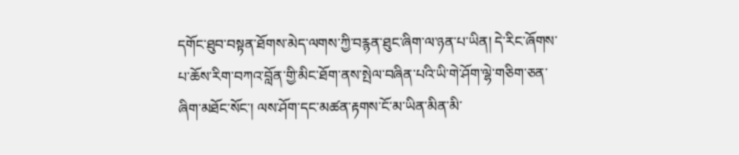དགོང་ཐུབ་བསྟན་ཐོགས་མེད་ལགས་ཀྱི་བརྙན་ཐུང་ཞིག་ལ་ཉན་པ་ཡིན། དེ་རིང་ཞོགས་པ་ཆོས་རིག་བཀའ་བློན་གྱི་མིང་ཐོག་ནས་སྤེལ་བཞིན་པའི་ཡི་གེ་ཤོག་ལྷེ་གཅིག་ཅན་ཞིག་མཐོང་སོང་། ལས་ཤོག་དང་མཚན་རྟགས་ངོ་མ་ཡིན་མིན་མི་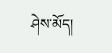ཤེས་མོད།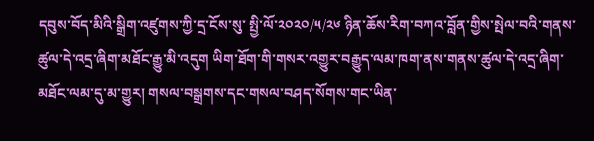དབུས་བོད་མིའི་སྒྲིག་འཛུགས་ཀྱི་དྲ་ངོས་སུ་ སྤྱི་ལོ་༢༠༢༠/༥/༢༦ ཉིན་ཆོས་རིག་བཀའ་བློན་གྱིས་སྤེལ་བའི་གནས་ཚུལ་དེ་འདྲ་ཞིག་མཐོང་རྒྱུ་མི་འདུག ཡིག་ཐོག་གི་གསར་འགྱུར་བརྒྱུད་ལམ་ཁག་ནས་གནས་ཚུལ་དེ་འདྲ་ཞིག་མཐོང་ལམ་དུ་མ་གྱུར། གསལ་བསྒྲགས་དང་གསལ་བཤད་སོགས་གང་ཡིན་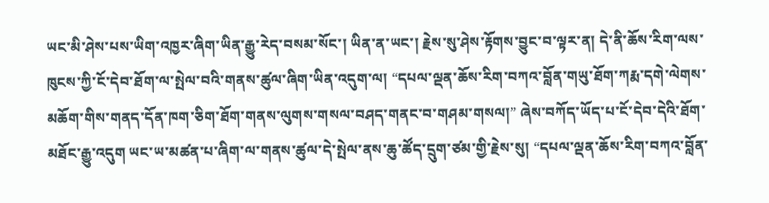ཡང་མི་ཤེས་པས་ཡིག་འཁྱར་ཞིག་ཡིན་རྒྱུ་རེད་བསམ་སོང་། ཡིན་ན་ཡང་། རྗེས་སུ་ཤེས་རྟོགས་བྱུང་བ་ལྟར་ན། དེ་ནི་ཆོས་རིག་ལས་ཁུངས་ཀྱི་ངོ་དེབ་ཐོག་ལ་སྤེལ་བའི་གནས་ཚུལ་ཞིག་ཡིན་འདུག་ལ། “དཔལ་ལྡན་ཆོས་རིག་བཀའ་བློན་གཡུ་ཐོག་ཀརྨ་དགེ་ལེགས་མཆོག་གིས་གནད་དོན་ཁག་ཅིག་ཐོག་གནས་ལུགས་གསལ་བཤད་གནང་བ་གཤམ་གསལ།” ཞེས་བཀོད་ཡོད་པ་ངོ་དེབ་དེའི་ཐོག་མཐོང་རྒྱུ་འདུག ཡང་ཡ་མཚན་པ་ཞིག་ལ་གནས་ཚུལ་དེ་སྤེལ་ནས་ཆུ་ཚོད་དྲུག་ཙམ་གྱི་རྗེས་སུ། “དཔལ་ལྡན་ཆོས་རིག་བཀའ་བློན་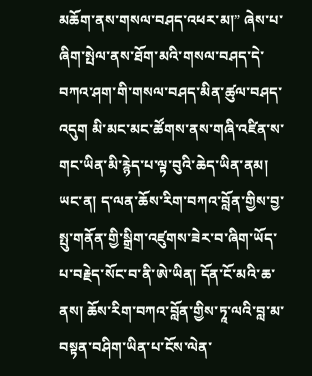མཆོག་ནས་གསལ་བཤད་འཕར་མ།” ཞེས་པ་ཞིག་སྤེལ་ནས་ཐོག་མའི་གསལ་བཤད་དེ་བཀའ་ཤག་གི་གསལ་བཤད་མིན་ཚུལ་བཤད་འདུག མི་མང་མང་ཚོགས་ནས་གཞི་འཛིན་ས་གང་ཡིན་མི་རྙེད་པ་ལྟ་བུའི་ཆེད་ཡིན་ནམ། ཡང་ན། ད་ལན་ཆོས་རིག་བཀའ་བློན་གྱིས་བྱ་སྤུ་གནོན་གྱི་སྒྲིག་འཛུགས་ཟེར་བ་ཞིག་ཡོད་པ་བརྗེད་སོང་བ་ནི་ཨེ་ཡིན། དོན་ངོ་མའི་ཆ་ནས། ཆོས་རིག་བཀའ་བློན་གྱིས་ཏཱ་ལའི་བླ་མ་བསྟན་བཤིག་ཡིན་པ་ངོས་ལེན་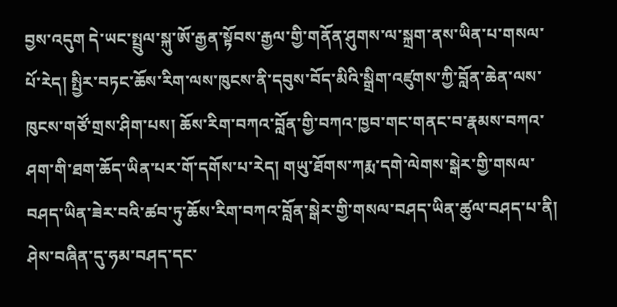བྱས་འདུག དེ་ཡང་སྤྲུལ་སྐུ་ཨོ་རྒྱན་སྟོབས་རྒྱལ་གྱི་གནོན་ཤུགས་ལ་སྐྲག་ནས་ཡིན་པ་གསལ་པོ་རེད། སྤྱིར་བཏང་ཆོས་རིག་ལས་ཁུངས་ནི་དབུས་བོད་མིའི་སྒྲིག་འཛུགས་ཀྱི་བློན་ཆེན་ལས་ཁུངས་གཙོ་གྲས་ཤིག་པས། ཆོས་རིག་བཀའ་བློན་གྱི་བཀའ་ཁྱབ་གང་གནང་བ་རྣམས་བཀའ་ཤག་གི་ཐག་ཆོད་ཡིན་པར་གོ་དགོས་པ་རེད། གཡུ་ཐོགས་ཀརྨ་དགེ་ལེགས་སྒེར་གྱི་གསལ་བཤད་ཡིན་ཟེར་བའི་ཚབ་ཏུ་ཆོས་རིག་བཀའ་བློན་སྒེར་གྱི་གསལ་བཤད་ཡིན་ཚུལ་བཤད་པ་ནི། ཤེས་བཞིན་དུ་ཧམ་བཤད་དང་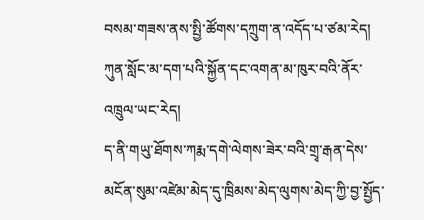བསམ་གཟས་ནས་སྤྱི་ཚོགས་དཀྲུག་ན་འདོད་པ་ཙམ་རེད། ཀུན་སློང་མ་དག་པའི་སྐྱོན་དང་འགན་མ་ཁུར་བའི་ནོར་འཁྲུལ་ཡང་རེད།
ད་ནི་གཡུ་ཐོགས་ཀརྨ་དགེ་ལེགས་ཟེར་བའི་གྲྭ་རྒན་དེས་མངོན་སུམ་འཛེམ་མེད་དུ་ཁྲིམས་མེད་ལུགས་མེད་ཀྱི་བྱ་སྤྱོད་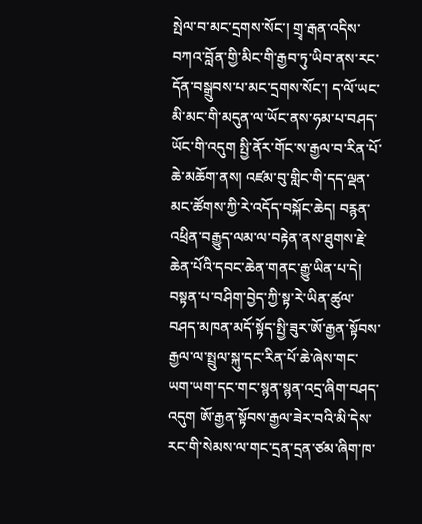སྤེལ་བ་མང་དྲགས་སོང་། གྲྭ་རྒན་འདིས་བཀའ་བློན་གྱི་མིང་གི་རྒྱབ་ཏུ་ཡིབ་ནས་རང་དོན་བསྒྲུབས་པ་མང་དྲགས་སོང་། ད་ལོ་ཡང་མི་མང་གི་མདུན་ལ་ཡོང་ནས་ཧམ་པ་བཤད་ཡོང་གི་འདུག སྤྱི་ནོར་གོང་ས་རྒྱལ་བ་རིན་པོ་ཆེ་མཆོག་ནས། འཛམ་བུ་གླིང་གི་དད་ལྡན་མང་ཚོགས་ཀྱི་རེ་འདོད་བསྐོང་ཆེད། བརྙན་འཕྲིན་བརྒྱུད་ལམ་ལ་བརྟེན་ནས་ཐུགས་རྗེ་ཆེན་པོའི་དབང་ཆེན་གནང་རྒྱུ་ཡིན་པ་དེ། བསྟན་པ་བཤིག་བྱེད་ཀྱི་སྟ་རེ་ཡིན་ཚུལ་བཤད་མཁན་མདོ་སྟོད་སྤྱི་ཟུར་ཨོ་རྒྱན་སྟོབས་རྒྱལ་ལ་སྤྲུལ་སྐུ་དང་རིན་པོ་ཆེ་ཞེས་གང་ཡག་ཡག་དང་གང་སྙན་སྙན་འདྲ་ཞིག་བཤད་འདུག ཨོ་རྒྱན་སྟོབས་རྒྱལ་ཟེར་བའི་མི་དེས་རང་གི་སེམས་ལ་གང་དྲན་དྲན་ཙམ་ཞིག་ཁ་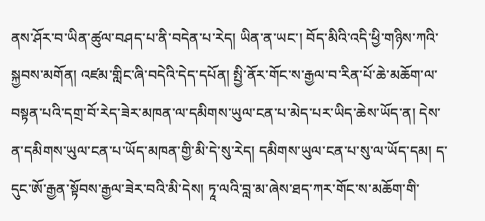ནས་ཤོར་བ་ཡིན་ཚུལ་བཤད་པ་ནི་བདེན་པ་རེད། ཡིན་ན་ཡང་། བོད་མིའི་འདི་ཕྱི་གཉིས་ཀའི་སྐྱབས་མགོན། འཛམ་གླིང་ཞི་བདེའི་དེད་དཔོན། སྤྱི་ནོར་གོང་ས་རྒྱལ་བ་རིན་པོ་ཆེ་མཆོག་ལ་བསྟན་པའི་དགྲ་བོ་རེད་ཟེར་མཁན་ལ་དམིགས་ཡུལ་ངན་པ་མེད་པར་ཡིད་ཆེས་ཡོད་ན། དེས་ན་དམིགས་ཡུལ་ངན་པ་ཡོད་མཁན་གྱི་མི་དེ་སུ་རེད། དམིགས་ཡུལ་ངན་པ་སུ་ལ་ཡོད་དམ། ད་དུང་ཨོ་རྒྱན་སྟོབས་རྒྱལ་ཟེར་བའི་མི་དེས། ཏཱ་ལའི་བླ་མ་ཞེས་ཐད་ཀར་གོང་ས་མཆོག་གི་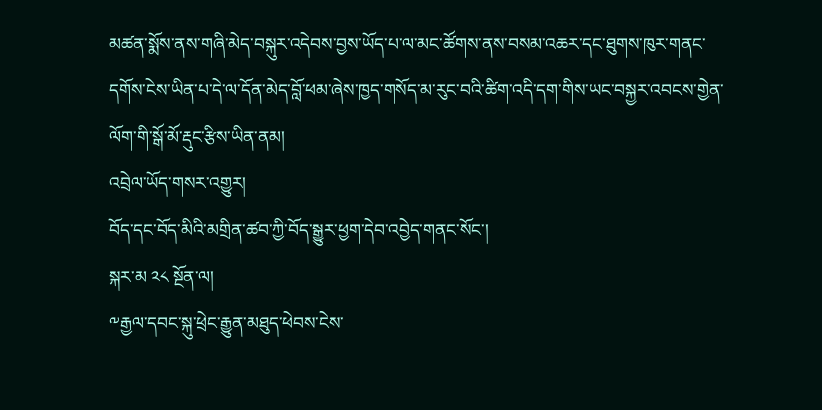མཚན་སྨོས་ནས་གཞི་མེད་བསྐུར་འདེབས་བྱས་ཡོད་པ་ལ་མང་ཚོགས་ནས་བསམ་འཆར་དང་ཐུགས་ཁུར་གནང་དགོས་ངེས་ཡིན་པ་དེ་ལ་དོན་མེད་བློ་ཕམ་ཞེས་ཁྱད་གསོད་མ་རུང་བའི་ཚིག་འདི་དག་གིས་ཡང་བསྐྱར་འབངས་གྱེན་ལོག་གི་སྒོ་མོ་རྡུང་རྩིས་ཡིན་ནམ།
འབྲེལ་ཡོད་གསར་འགྱུར།
བོད་དང་བོད་མིའི་མགྲིན་ཚབ་ཀྱི་བོད་སྒྱུར་ཕྱག་དེབ་འབྱེད་གནང་སོང་།
སྐར་མ ༢༨ སྔོན་ལ།
༸རྒྱལ་དབང་སྐུ་ཕྲེང་རྒྱུན་མཐུད་ཕེབས་ངེས་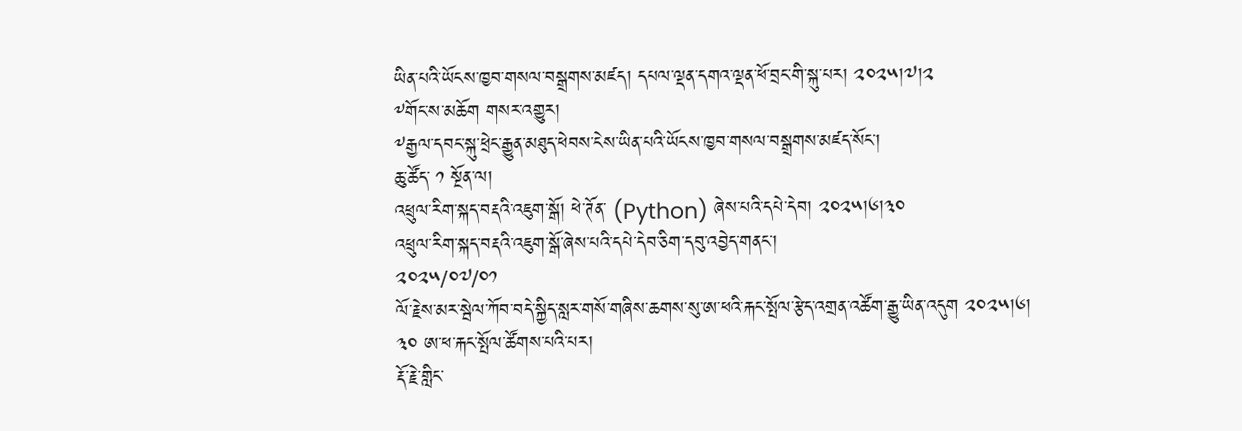ཡིན་པའི་ཡོངས་ཁྱབ་གསལ་བསྒྲགས་མཛད། དཔལ་ལྡན་དགའ་ལྡན་ཕོ་བྲང་གི་སྐུ་པར། ༢༠༢༥།༧།༢
༸གོང་ས་མཆོག གསར་འགྱུར།
༸རྒྱལ་དབང་སྐུ་ཕྲེང་རྒྱུན་མཐུད་ཕེབས་ངེས་ཡིན་པའི་ཡོངས་ཁྱབ་གསལ་བསྒྲགས་མཛད་སོང་།
ཆུ་ཚོད་ ༡ སྔོན་ལ།
འཕྲུལ་རིག་སྐད་བརྡའི་འཇུག་སྒོ། ཕེ་ཊོན་ (Python) ཞེས་པའི་དཔེ་དེབ། ༢༠༢༥།༦།༣༠
འཕྲུལ་རིག་སྐད་བརྡའི་འཇུག་སྒོ་ཞེས་པའི་དཔེ་དེབ་ཅིག་དབུ་འབྱེད་གནང་།
༢༠༢༥/༠༧/༠༡
ལོ་རྗེས་མར་སྦེལ་ཀོབ་བདེ་སྐྱིད་སླར་གསོ་གཞིས་ཆགས་སུ་ཨ་ཕའི་རྐང་སྤོལ་རྩེད་འགྲན་འཚོག་རྒྱུ་ཡིན་འདུག ༢༠༢༥།༦། ༣༠ ཨ་ཕ་རྐང་སྤོལ་ཚོགས་པའི་པར།
རྡོ་རྗེ་གླིང་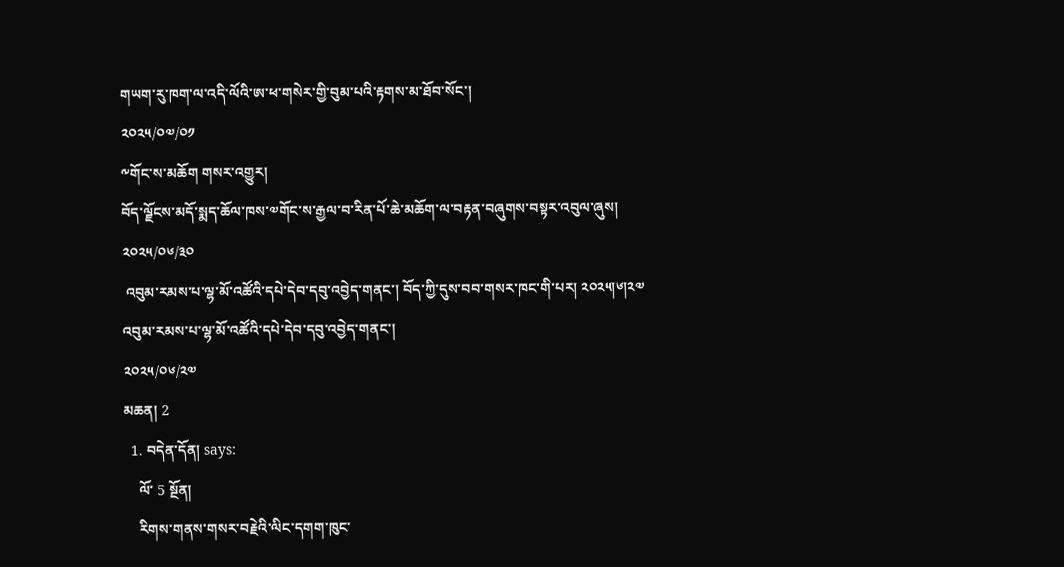གཡག་རུ་ཁག་ལ་འདི་ལོའི་ཨ་ཕ་གསེར་གྱི་བུམ་པའི་རྟགས་མ་ཐོབ་སོང་།
༢༠༢༥/༠༧/༠༡
༸གོང་ས་མཆོག གསར་འགྱུར།
བོད་ལྗོངས་མདོ་སྨད་ཆོལ་ཁས་༧གོང་ས་རྒྱལ་བ་རིན་པོ་ཆེ་མཆོག་ལ་བརྟན་བཞུགས་བསྟར་འབུལ་ཞུས།
༢༠༢༥/༠༦/༣༠
 འབུམ་རམས་པ་ལྷ་མོ་འཚོའི་དཔེ་དེབ་དབུ་འབྱེད་གནང་། བོད་ཀྱི་དུས་བབ་གསར་ཁང་གི་པར། ༢༠༢༥།༦།༢༧
འབུམ་རམས་པ་ལྷ་མོ་འཚོའི་དཔེ་དེབ་དབུ་འབྱེད་གནང་།
༢༠༢༥/༠༦/༢༧
མཆན། 2
  1. བདེན་དོན། says:
    ལོ་ 5 སྔོན།
    རིགས་གནས་གསར་བརྗེའི་ལིང་དགག་ཁུང་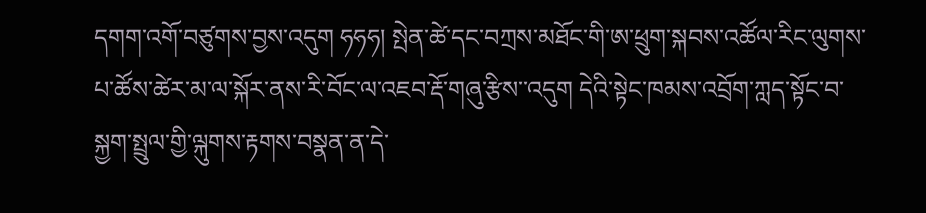དགག་འགོ་བཙུགས་བྱས་འདུག ཧཧཧ། སྤེན་ཚེ་དང་བཀྲས་མཐོང་གི་ཨ་ཕྲུག་སྐབས་འཚོལ་རིང་ལུགས་པ་ཚོས་ཚེར་མ་ལ་སྐོར་ནས་རི་བོང་ལ་འཇབ་རྡོ་གཞུ་རྩིས་་འདུག དེའི་སྟེང་ཁམས་འབྲོག་ཀླད་སྟོང་བ་སྐྱག་སྤྲུལ་གྱི་ལྐུགས་རྟགས་བསྣན་ན་དེ་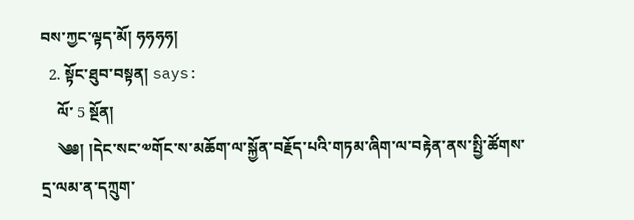བས་ཀྱང་ལྟད་མོ། ཧཧཧཧ།
  2. སྟོང་ཐུབ་བསྟན། says:
    ལོ་ 5 སྔོན།
    ༄༅། །དེང་སང་༧གོང་ས་མཆོག་ལ་སྐྱོན་བརྗོད་པའི་གཏམ་ཞིག་ལ་བརྟེན་ནས་སྤྱི་ཚོགས་དྲ་ལམ་ན་དཀྲུག་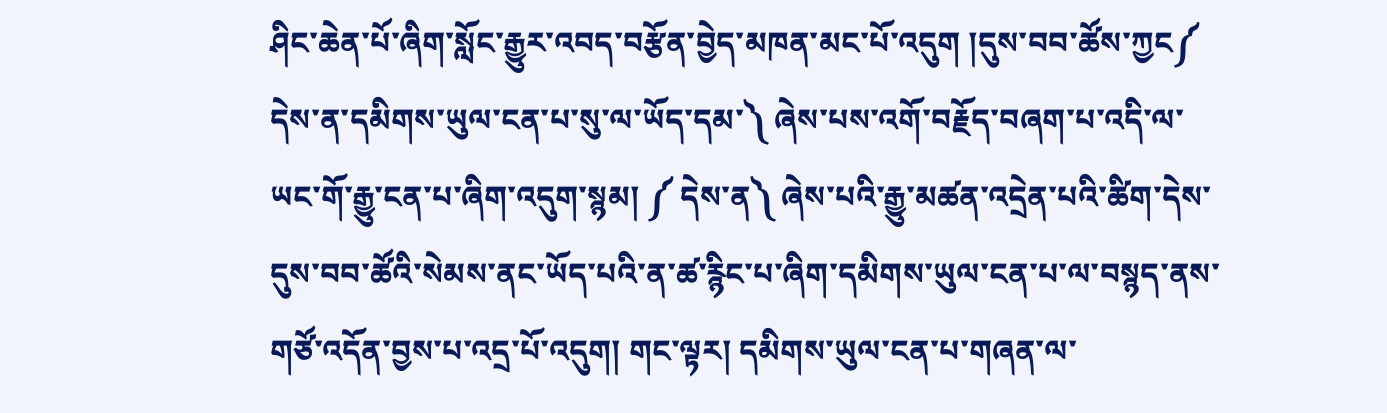ཤིང་ཆེན་པོ་ཞིག་སློང་རྒྱུར་འབད་བརྩོན་བྱེད་མཁན་མང་པོ་འདུག །དུས་བབ་ཚོས་ཀྱང༼ དེས་ན་དམིགས་ཡུལ་ངན་པ་སུ་ལ་ཡོད་དམ་༽ ཞེས་པས་འགོ་བརྗོད་བཞག་པ་འདི་ལ་ཡང་གོ་རྒྱུ་ངན་པ་ཞིག་འདུག་སྙམ། ༼ དེས་ན༽ ཞེས་པའི་རྒྱུ་མཚན་འདྲེན་པའི་ཚིག་དེས་དུས་བབ་ཚོའི་སེམས་ནང་ཡོད་པའི་ན་ཚ་རྙིང་པ་ཞིག་དམིགས་ཡུལ་ངན་པ་ལ་བསྙད་ནས་གཙོ་འདོན་བྱས་པ་འདྲ་པོ་འདུག། གང་ལྟར། དམིགས་ཡུལ་ངན་པ་གཞན་ལ་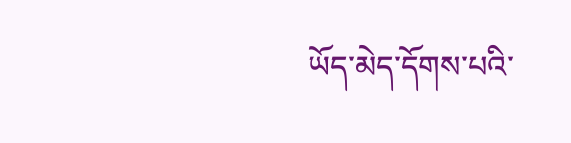ཡོད་མེད་དོགས་པའི་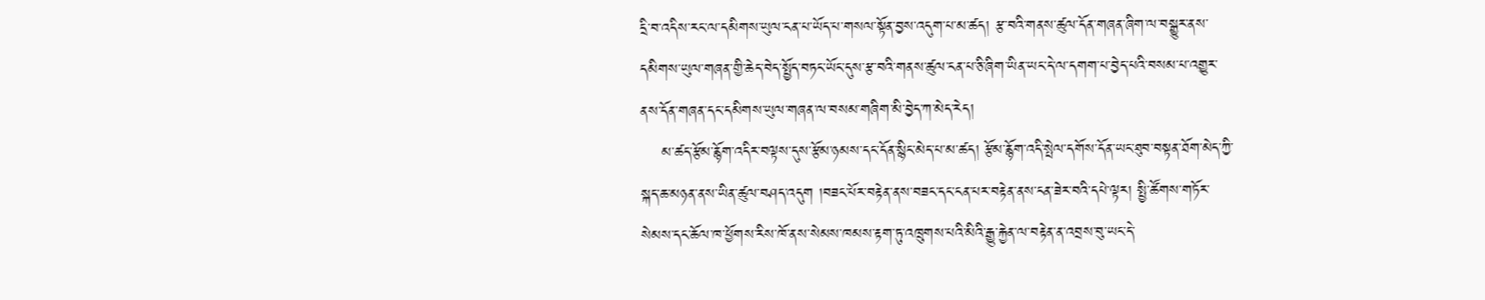དྲི་བ་འདིས་རང་ལ་དམིགས་ཡུལ་ངན་པ་ཡོད་པ་གསལ་སྟོན་བྱས་འདུག་པ་མ་ཚད། རྩ་བའི་གནས་ཚུལ་དོན་གཞན་ཞིག་ལ་བསྒྱུར་ནས་དམིགས་ཡུལ་གཞན་གྱི་ཆེད་བེད་སྤྱོད་བཏང་ཡོང་དུས་རྩ་བའི་གནས་ཚུལ་ངན་པ་ཅི་ཞིག་ཡིན་ཡང་དེ་ལ་དགག་པ་བྱེད་པའི་བསམ་པ་འགྱུར་ནས་དོན་གཞན་དང་དམིགས་ཡུལ་གཞན་ལ་བསམ་གཞིག་མི་བྱེད་ཀ་མེད་རེད།
    མ་ཚད་རྩོམ་རྙོག་འདིར་བལྟས་དུས་རྩོམ་ཉམས་དང་དོན་སྙིང་མེད་པ་མ་ཚད། རྩོམ་རྙོག་འདི་སྤེལ་དགོས་དོན་ཡང་ཐུབ་བསྟན་ཐོག་མེད་ཀྱི་སྐད་ཆ་མཉན་ནས་ཡིན་ཚུལ་བཤད་འདུག །བཟང་པོར་བརྟེན་ནས་བཟང་དང་ངན་པར་བརྟེན་ནས་ངན་ཟེར་བའི་དཔེ་ལྟར། སྤྱི་ཚོགས་གཏོར་སེམས་དང་ཆོལ་ཁ་ཕྱོགས་རིས་ཁོ་ནས་སེམས་ཁམས་རྟག་ཏུ་འཁྲུགས་པའི་མིའི་རྒྱུ་རྐྱེན་ལ་བརྟེན་ན་འབྲས་བུ་ཡང་དེ་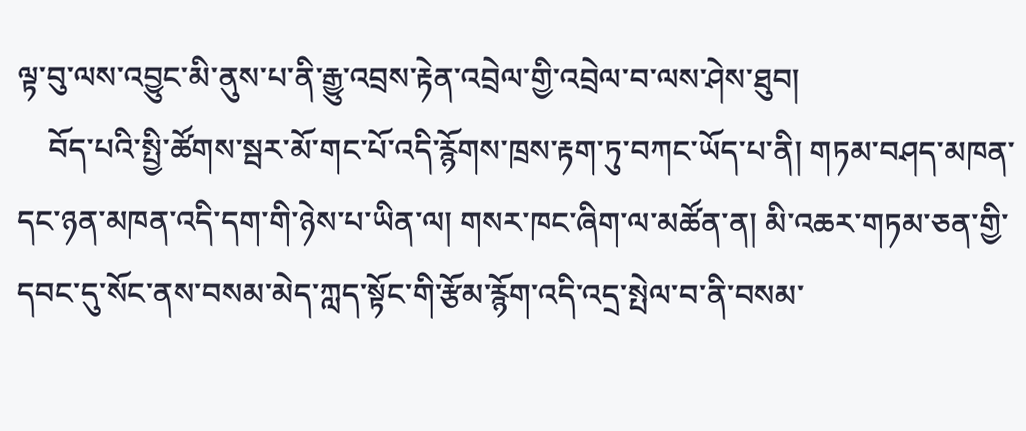ལྟ་བུ་ལས་འབྱུང་མི་ནུས་པ་ནི་རྒྱུ་འབྲས་རྟེན་འབྲེལ་གྱི་འབྲེལ་བ་ལས་ཤེས་ཐུབ།
    བོད་པའི་སྤྱི་ཚོགས་སྦར་མོ་གང་པོ་འདི་རྙོགས་ཁྲས་རྟག་ཏུ་བཀང་ཡོད་པ་ནི། གཏམ་བཤད་མཁན་དང་ཉན་མཁན་འདི་དག་གི་ཉེས་པ་ཡིན་ལ། གསར་ཁང་ཞིག་ལ་མཚོན་ན། མི་འཆར་གཏམ་ཅན་གྱི་དབང་དུ་སོང་ནས་བསམ་མེད་ཀླད་སྟོང་གི་རྩོམ་རྙོག་འདི་འདྲ་སྤེལ་བ་ནི་བསམ་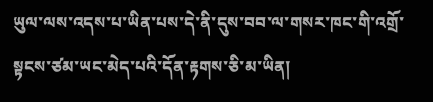ཡུལ་ལས་འདས་པ་ཡིན་པས་དེ་ནི་དུས་བབ་ལ་གསར་ཁང་གི་འགྲོ་སྟངས་ཙམ་ཡང་མེད་པའི་དོན་རྟགས་ཅི་མ་ཡིན།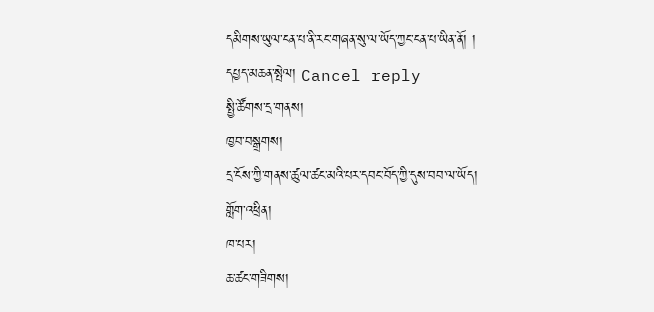དམིགས་ཡུལ་ངན་པ་ནི་རང་གཞན་སུ་ལ་ཡོད་ཀྱང་ངན་པ་ཡིན་ནོ། །
དཔྱད་མཆན་སྤེལ། Cancel reply
སྤྱི་ཚོགས་དྲ་གནས།
ཁྱབ་བསྒྲགས།
དྲ་ངོས་ཀྱི་གནས་ཚུལ་ཚང་མའི་པར་དབང་བོད་ཀྱི་དུས་བབ་ལ་ཡོད།
གློག་འཕྲིན།
ཁ་པར།
ཆ་ཚང་གཟིགས།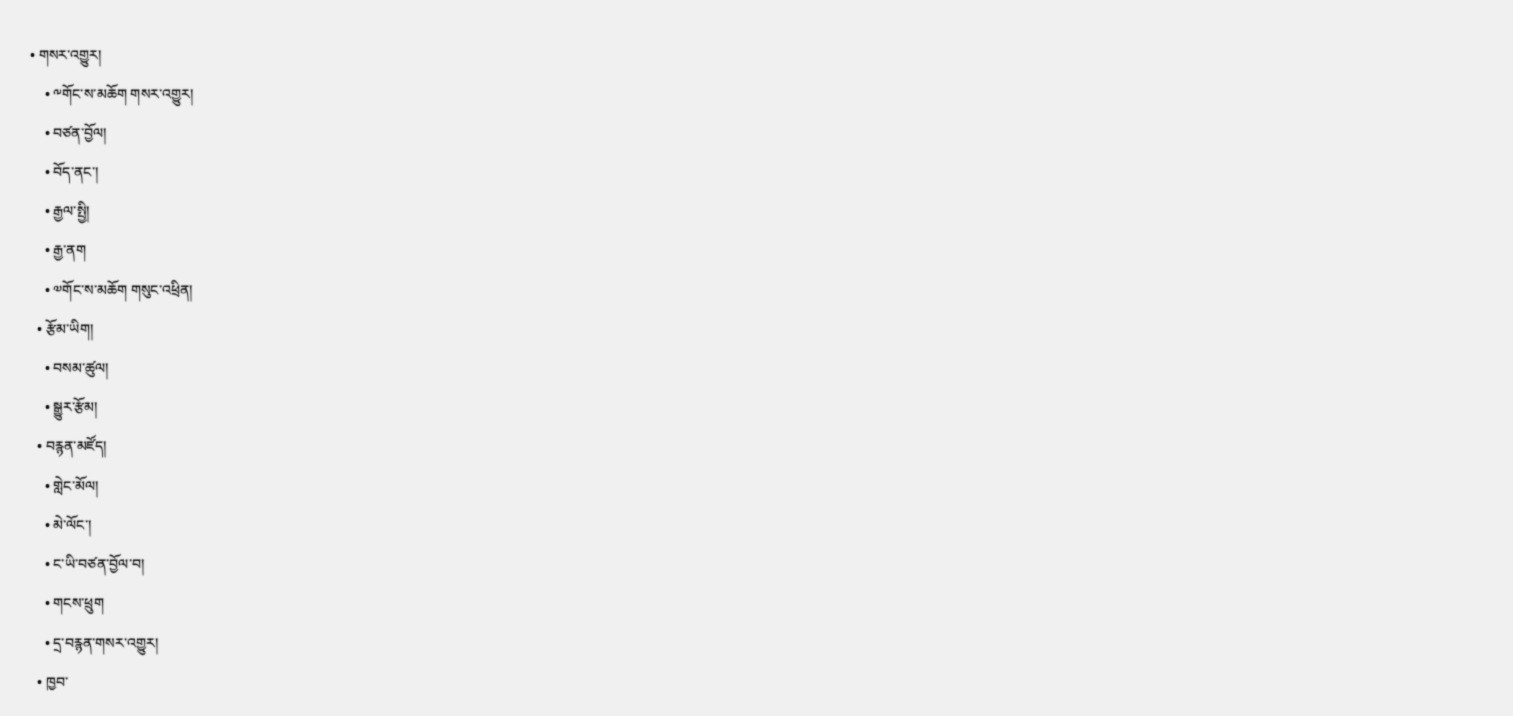• གསར་འགྱུར།
    • ༸གོང་ས་མཆོག གསར་འགྱུར།
    • བཙན་བྱོལ།
    • བོད་ནང་།
    • རྒྱལ་སྤྱི།
    • རྒྱ་ནག
    • ༧གོང་ས་མཆོག གསུང་འཕྲིན།
  • རྩོམ་ཡིག།
    • བསམ་ཚུལ།
    • སྒྱུར་རྩོམ།
  • བརྙན་མཛོད།
    • གླེང་མོལ།
    • མེ་ལོང་།
    • ང་ཡི་བཙན་བྱོལ་བ།
    • གངས་ཕྲུག
    • དྲ་བརྙན་གསར་འགྱུར།
  • ཁྱབ་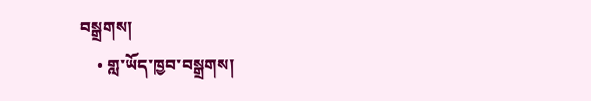བསྒྲགས།
    • གླ་ཡོད་ཁྱབ་བསྒྲགས།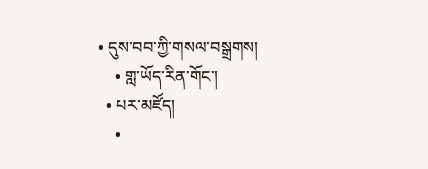• དུས་བབ་ཀྱི་གསལ་བསྒྲགས།
    • གླ་ཡོད་རིན་གོང་།
  • པར་མཛོད།
    •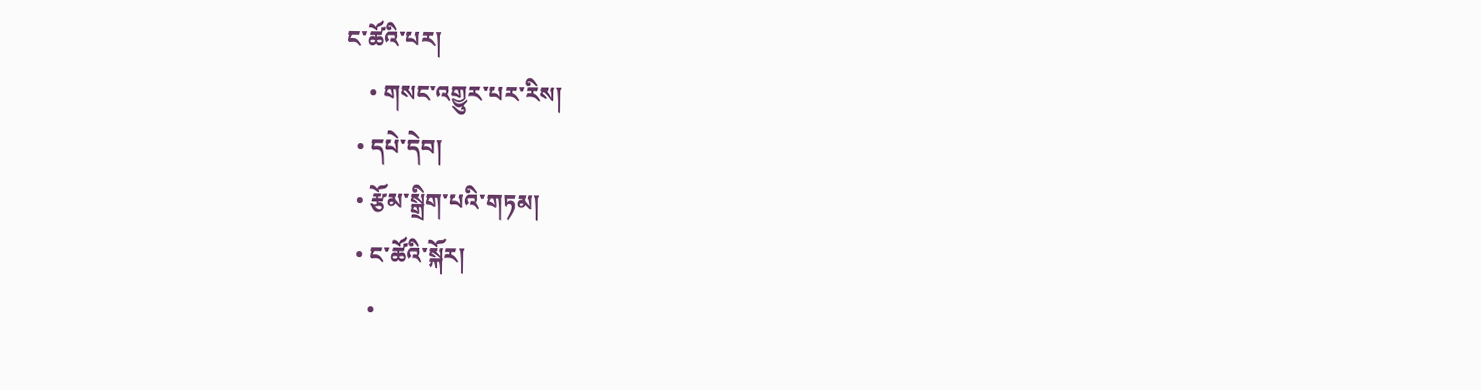ང་ཚོའི་པར།
    • གསང་འགྱུར་པར་རིས།
  • དཔེ་དེབ།
  • རྩོམ་སྒྲིག་པའི་གཏམ།
  • ང་ཚོའི་སྐོར།
    •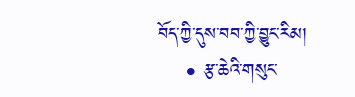བོད་ཀྱི་དུས་བབ་ཀྱི་བྱུང་རིམ།
    • རྩ་ཆེའི་གསུང་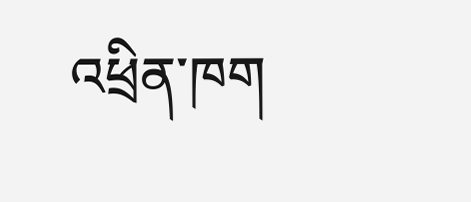འཕྲིན་ཁག